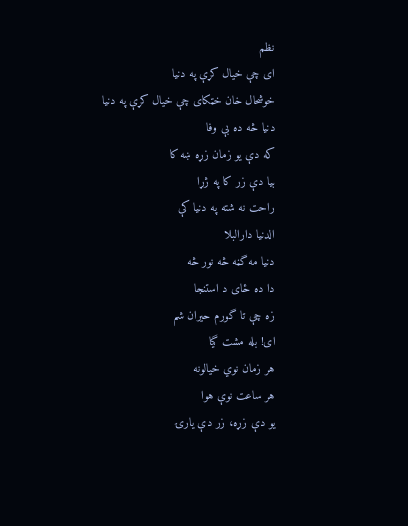نظم
ای چې خيال کړې په دنيا
خوشحال خان خټکای چې خيال کړې په دنيا
دنيا څه ده بې وفا
که دې يو زمان زړه ښه کا
بيا دې زر کا په ژړا
راحت نه شته په دنيا کې
الدنيا دارالبلا
دنيا مه گڼه څه نور څه
دا ده ځای د استنجا
زه چې تا گورم حيران شم
ای! بله مشت گيا
هر زمان نوي خيالونه
هر ساعت نوې هوا
يو دې زړه، زر دې يارۍ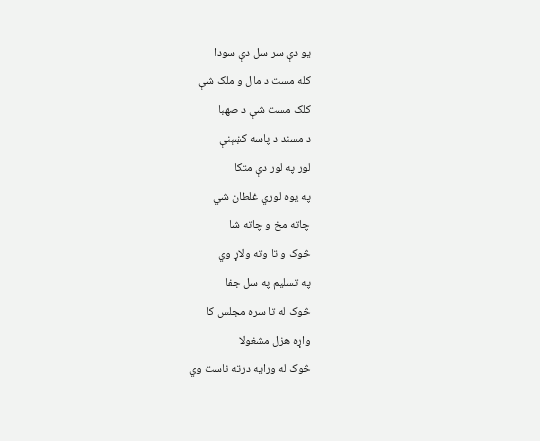يو دې سر سل دې سودا
کله مست د مال و ملک شې
کلک مست شې د صهبا
د مسند د پاسه کښېنې
لور په لور دې متکا
په يوه لوري غلطان شي
چاته مخ و چاته شا
څوک و تا وته ولاړ وي
په تسليم په سل جفا
څوک له تا سره مجلس کا
واړه هزل مشغولا
څوک له ورايه درته ناست وي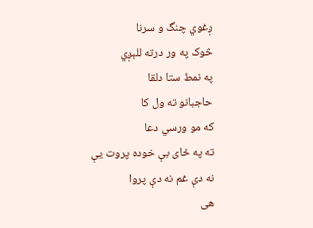ږغوي چنگ و سرنا
څوک په ور درته للېږي
په نمط ستا دلقا
حاجبانو ته ول کا
که مو ورسي دعا
ته په ځای بې خوده پروت يې
نه دې غم نه دې پروا
هی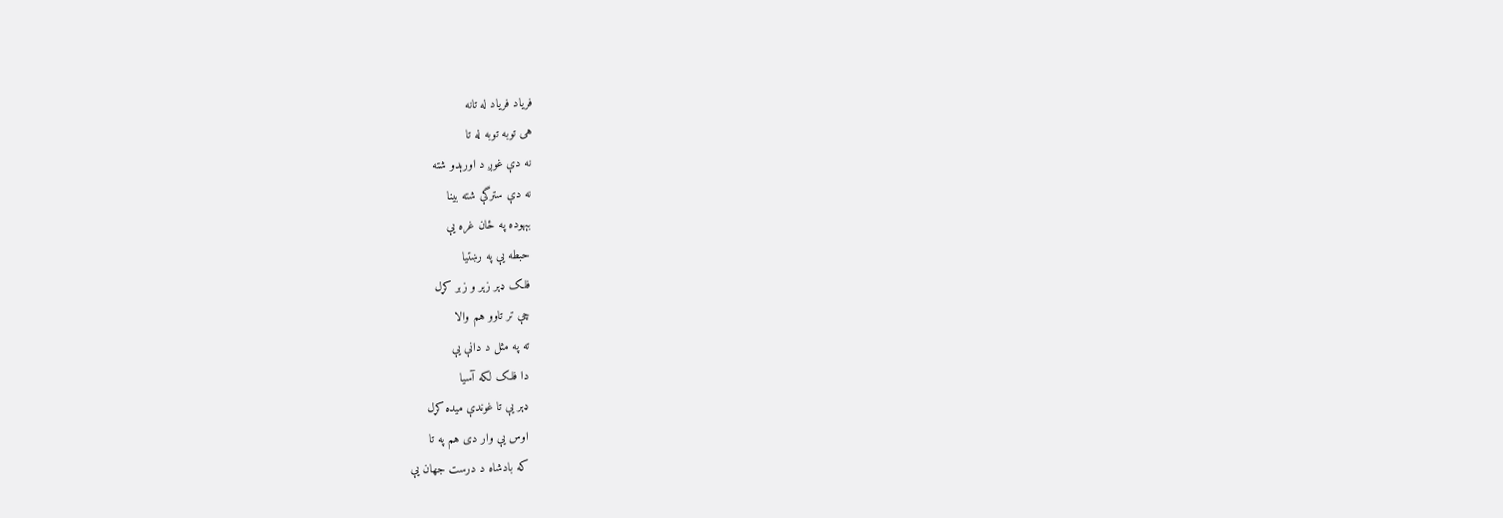فرياد فرياد له تانه
هی توبه توبه له تا
نه دې غوږ د اورېدو شته
نه دې سترگې شته بينا
بېهوده په ځان غره يې
حبطه يې په رښتيا
فلک ډېر زېر و زبر کړل
چې تر تاوو هم والا
ته په مثل د دانې يې
دا فلک لکه آسيا
ډېر يې تا غوندې ميده کړل
اوس يې وار دی هم په تا
که بادشاه د درست جهان يې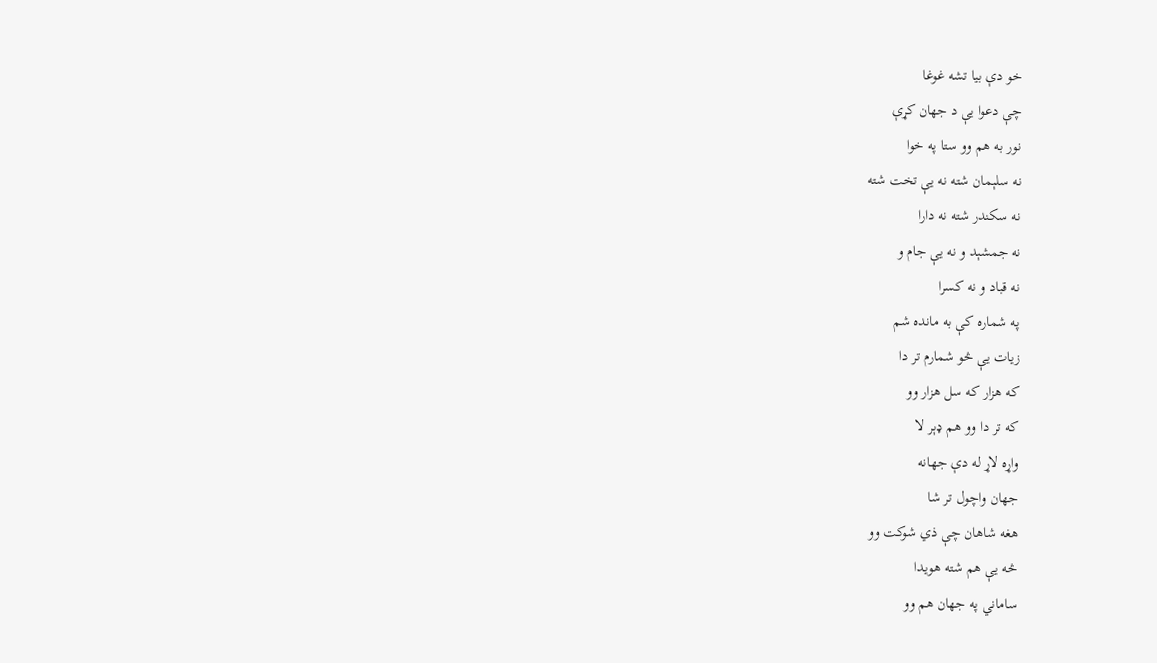خو دې بيا تشه غوغا
چې دعوا يې د جهان کړې
نور به هم وو ستا په خوا
نه سلېمان شته نه يې تخت شته
نه سکندر شته نه دارا
نه جمشېد و نه يې جام و
نه قباد و نه کسرا
په شماره کې به مانده شم
زيات يې څو شمارم تر دا
که هزار که سل هزار وو
که تر دا وو هم ډېر لا
واړه لاړ له دې جهانه
جهان واچول تر شا
هغه شاهان چې ذي شوکت وو
څه يې هم شته هويدا
ساماني په جهان هم وو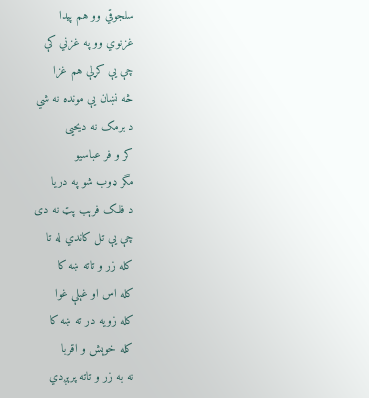سلجوقي وو هم پيدا
غزنوي وو په غزني کې
چې يې کړلې هم غزا
څه نښان يې مونده نه شي
د برمک نه ديحيی
کر و فر عباسيو
مگر ډوب شو په دريا
د فلک فرېب پټ نه دی
چې يې تل کاندي له تا
کله زر و تاته ښه کا
کله اس او غېلې غوا
کله زويه در ته ښه کا
کله خوېش و اقربا
نه به زر و تاته پرېږدي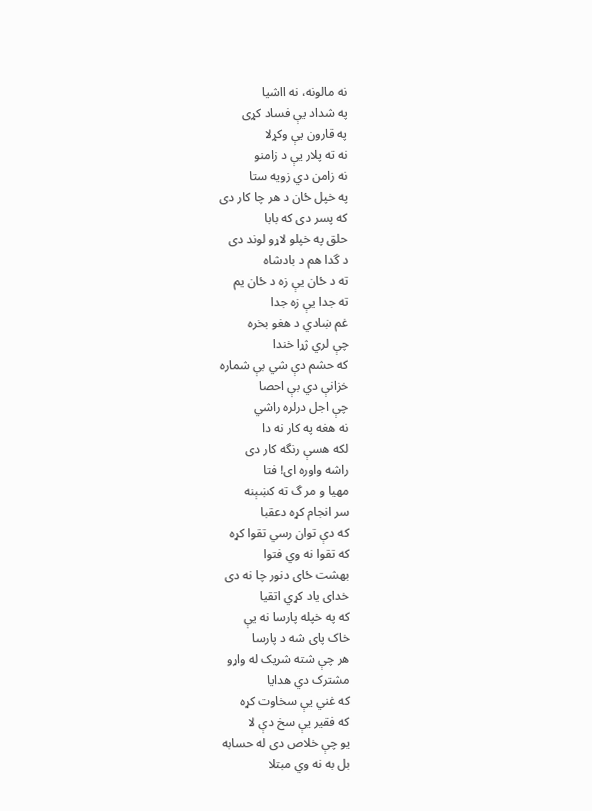نه مالونه، نه ااشيا
په شداد يې فساد کړی
په قارون يې وکړلا
نه ته پلار يې د زامنو
نه زامن دي زويه ستا
په خپل ځان د هر چا کار دی
که پسر دی که بابا
حلق په خپلو لاړو لوند دی
د گدا هم د بادشاه
ته د ځان يې زه د ځان يم
ته جدا يې زه جدا
غم ښادي د هغو بخره
چې لري ژړا خندا
که حشم دې شي بې شماره
خزانې دي بې احصا
چې اجل درلره راشي
نه هغه په کار نه دا
لکه هسې رنگه کار دی
راشه واوره ای! فتا
مهيا و مر گ ته کښېنه
سر انجام کړه دعقبا
که دې توان رسي تقوا کړه
که تقوا نه وي فتوا
بهشت ځای دنور چا نه دی
خدای ياد کړي اتقيا
که په خپله پارسا نه يې
خاک پای شه د پارسا
هر چې شته شريک له واړو
مشترک دي هدايا
که غني يې سخاوت کړه
که فقير يې سخ دې لا
يو چې خلاص دی له حسابه
بل به نه وي مبتلا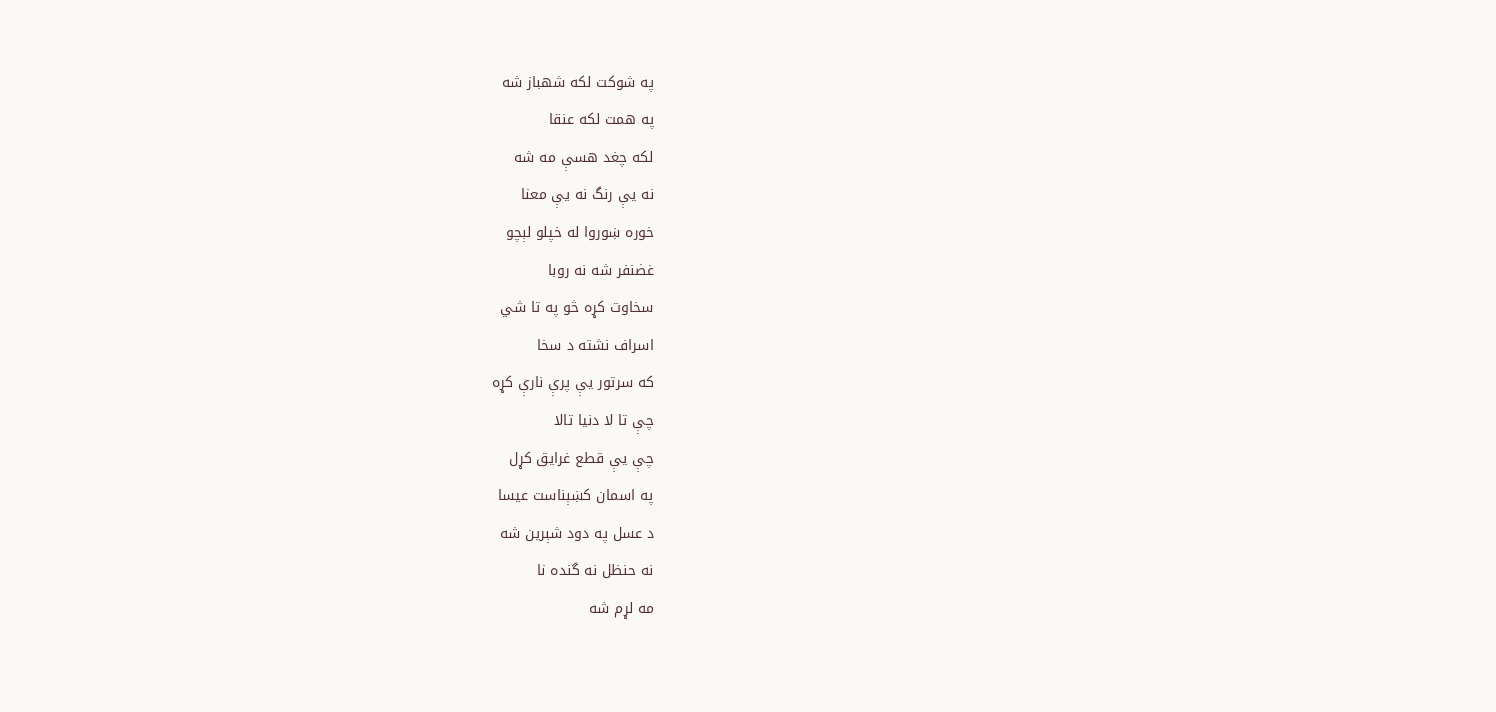په شوکت لکه شهباز شه
په همت لکه عنقا
لکه چغد هسې مه شه
نه يې رنگ نه يې معنا
خوره ښوروا له خپلو لېچو
غضنفر شه نه روبا
سخاوت کړه څو په تا شي
اسراف نشته د سخا
که سرتور يې پرې نارې کړه
چې تا لا دنيا تالا
چې يې قطع غرايق کړل
په اسمان کښېناست عيسا
د عسل په دود شېرين شه
نه حنظل نه گنده نا
مه لړم شه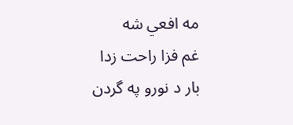مه افعي شه
غم فزا راحت زدا
بار د نورو په گردن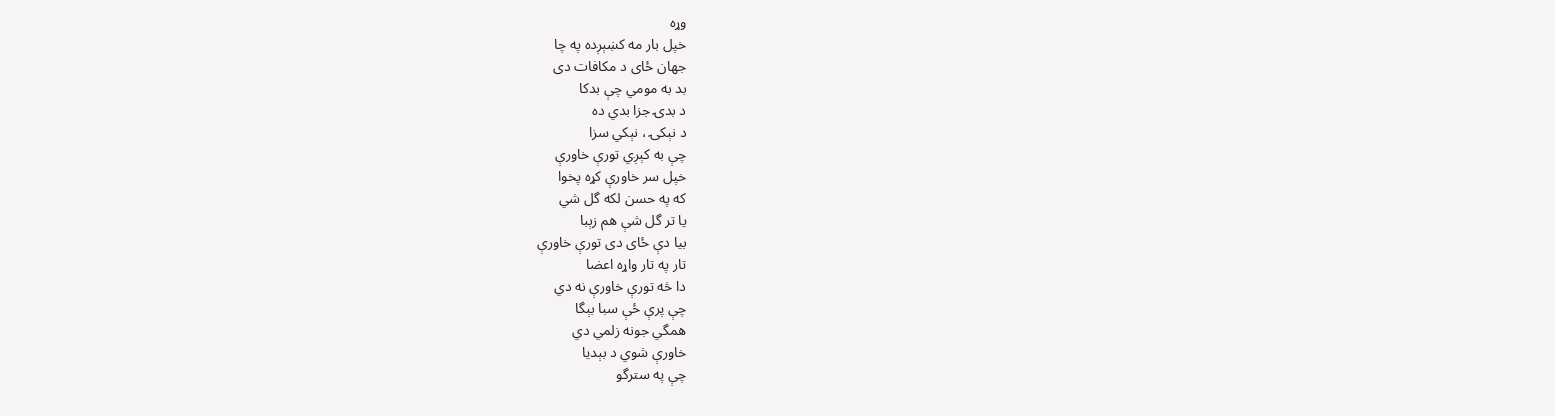وړه
خپل بار مه کښېږده په چا
جهان ځای د مکافات دی
بد به مومي چې بدکا
د بدۍ جزا بدي ده
د نېکۍ ، نېکي سزا
چې به کېږي تورې خاورې
خپل سر خاورې کړه پخوا
که په حسن لکه گل شي
يا تر گل شې هم زېبا
بيا دې ځای دی تورې خاورې
تار په تار واړه اعضا
دا څه تورې خاورې نه دي
چې پرې ځې سبا بېگا
همگي جونه زلمي دي
خاورې شوي د بېديا
چې په سترگو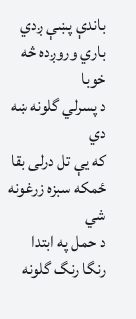باندې پښې ږدي
باري وروږده څه خوبا
د پسرلي گلونه ښه دي
که يې تل درلی بقا
ځمکه سبزه زرغونه شي
د حمل په ابتدا
رنگا رنگ گلونه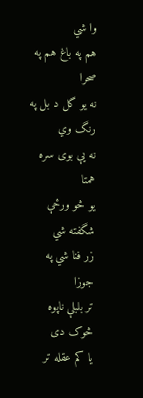وا شي
هم په باغ هم په صحرا
نه يو گل د بل په رنگ وي
نه يې بوی سره همتا
يو څو ورځې شگفته شي
زر فنا شي په جوزا
تر بلبلې ناپوه څوک دی
يا کم عقله تر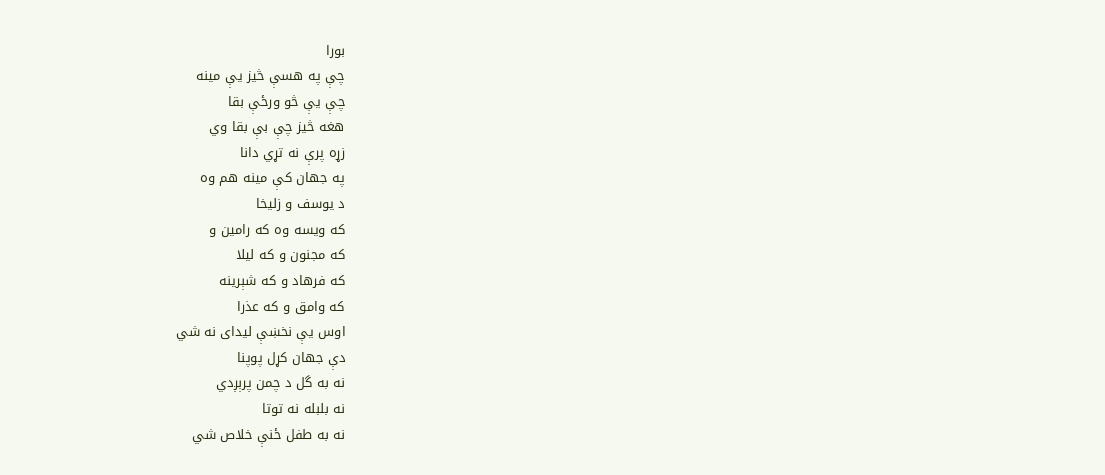بورا
چې په هسې څيز يې مينه
چې يې څو ورځې بقا
هغه څيز چې بې بقا وي
زړه پرې نه تړي دانا
په جهان کې مينه هم وه
د يوسف و زليخا
که ويسه وه که رامين و
که مجنون و که ليلا
که فرهاد و که شېرينه
که وامق و که عذرا
اوس يې نخښې ليدای نه شي
دې جهان کړل پوپنا
نه به گل د چمن پرېږدي
نه بلبله نه توتا
نه به طفل ځنې خلاص شي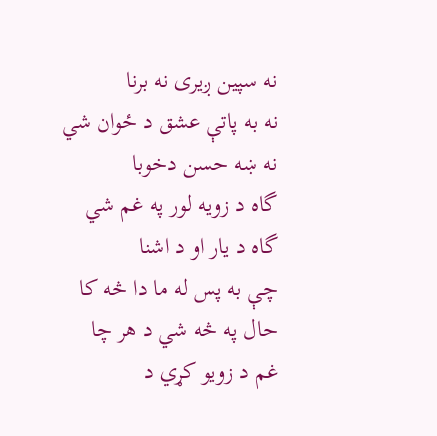نه سپين ږيری نه برنا
نه به پاتې عشق د ځوان شي
نه ښه حسن دخوبا
گاه د زويه لور په غم شي
گاه د يار او د اشنا
چې به پس له ما دا څه کا
حال په څه شي د هر چا
غم د زويو کړي د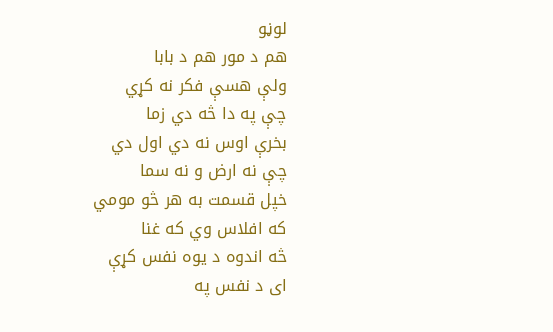لوڼو
هم د مور هم د بابا
ولې هسې فکر نه کړي
چې په دا څه دي زما
بخرې اوس نه دي اول دي
چې نه ارض و نه سما
خپل قسمت به هر څو مومي
که افلاس وي که غنا
څه اندوه د يوه نفس کړې
ای د نفس په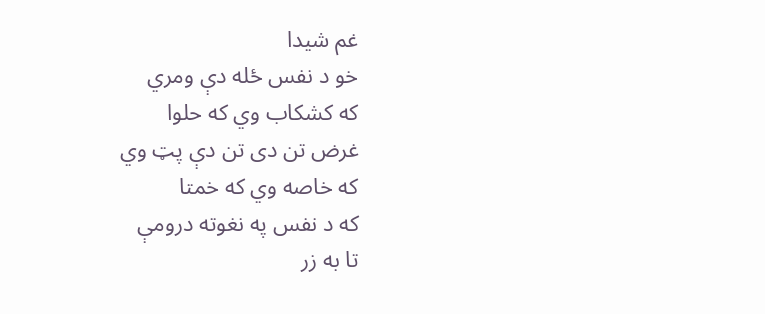غم شيدا
خو د نفس ځله دې ومري
که کشکاب وي که حلوا
غرض تن دی تن دې پټ وي
که خاصه وي که خمتا
که د نفس په نغوته درومې
تا به زر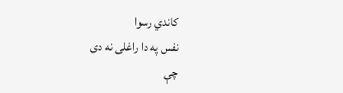کاندي رسوا
نفس په دا راغلی نه دی
چې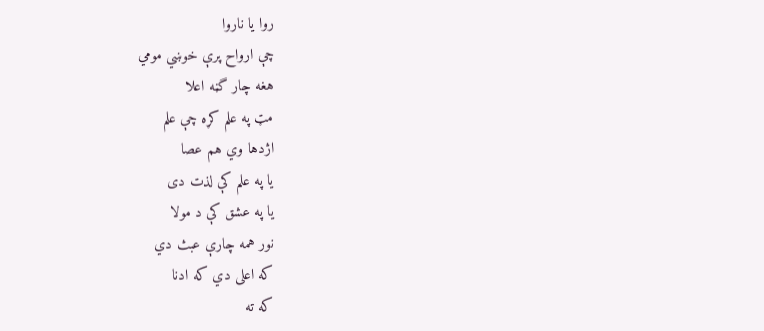روا يا ناروا
چې ارواح پرې خوښي مومي
هغه چار گڼه اعلا
مټ په علم کړه چې علم
اژدها وي هم عصا
يا په علم کې لذت دی
يا په عشق کې د مولا
نور همه چارې عبث دي
که اعلی دي که ادنا
که ته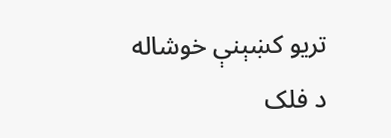تريو کښېنې خوشاله
د فلک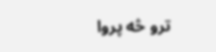ترو څه پروا